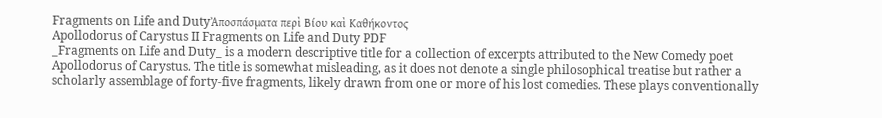Fragments on Life and DutyἈποσπάσματα περὶ Βίου καὶ Καθήκοντος
Apollodorus of Carystus II Fragments on Life and Duty PDF
_Fragments on Life and Duty_ is a modern descriptive title for a collection of excerpts attributed to the New Comedy poet Apollodorus of Carystus. The title is somewhat misleading, as it does not denote a single philosophical treatise but rather a scholarly assemblage of forty-five fragments, likely drawn from one or more of his lost comedies. These plays conventionally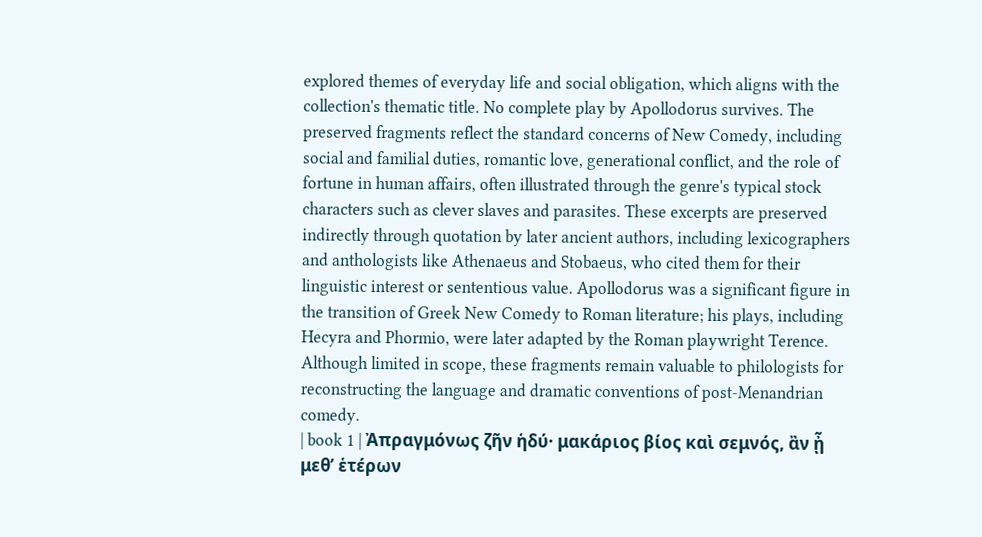explored themes of everyday life and social obligation, which aligns with the collection's thematic title. No complete play by Apollodorus survives. The preserved fragments reflect the standard concerns of New Comedy, including social and familial duties, romantic love, generational conflict, and the role of fortune in human affairs, often illustrated through the genre's typical stock characters such as clever slaves and parasites. These excerpts are preserved indirectly through quotation by later ancient authors, including lexicographers and anthologists like Athenaeus and Stobaeus, who cited them for their linguistic interest or sententious value. Apollodorus was a significant figure in the transition of Greek New Comedy to Roman literature; his plays, including Hecyra and Phormio, were later adapted by the Roman playwright Terence. Although limited in scope, these fragments remain valuable to philologists for reconstructing the language and dramatic conventions of post-Menandrian comedy.
| book 1 | Ἀπραγμόνως ζῆν ἡδύ· μακάριος βίος καὶ σεμνός, ἂν ᾖ μεθ’ ἑτέρων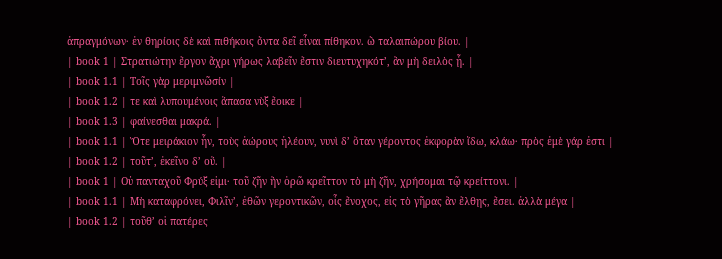ἀπραγμόνων· ἐν θηρίοις δὲ καὶ πιθήκοις ὄντα δεῖ εἶναι πίθηκον. ὢ ταλαιπώρου βίου. |
| book 1 | Στρατιώτην ἔργον ἄχρι γήρως λαβεῖν ἔστιν διευτυχηκότ’, ἂν μὴ δειλὸς ᾖ. |
| book 1.1 | Τοῖς γὰρ μεριμνῶσίν |
| book 1.2 | τε καὶ λυπουμένοις ἅπασα νὺξ ἔοικε |
| book 1.3 | φαίνεσθαι μακρά. |
| book 1.1 | Ὅτε μειράκιον ἦν, τοὺς ἀώρους ἠλέουν, νυνὶ δ’ ὅταν γέροντος ἐκφορὰν ἴδω, κλάω· πρὸς ἐμὲ γάρ ἐστι |
| book 1.2 | τοῦτ’, ἐκεῖνο δ’ οὔ. |
| book 1 | Οὐ πανταχοῦ Φρύξ εἰμι· τοῦ ζῆν ἢν ὁρῶ κρεῖττον τὸ μὴ ζῆν, χρήσομαι τῷ κρείττονι. |
| book 1.1 | Μὴ καταφρόνει, Φιλῖν’, ἐθῶν γεροντικῶν, οἷς ἔνοχος, εἰς τὸ γῆρας ἂν ἔλθῃς, ἔσει. ἀλλὰ μέγα |
| book 1.2 | τοῦθ’ οἱ πατέρες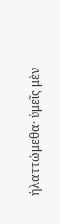ἠλαττώμεθα· ὑμεῖς μὲν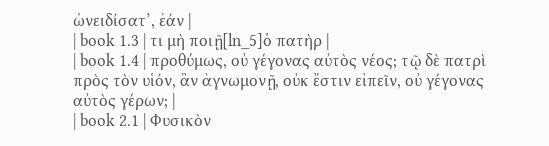ὠνειδίσατ’, ἐάν |
| book 1.3 | τι μὴ ποιῇ[ln_5]ὁ πατὴρ |
| book 1.4 | προθύμως, οὐ γέγονας αὐτὸς νέος; τῷ δὲ πατρὶ πρὸς τὸν υἱόν, ἂν ἀγνωμονῇ, οὐκ ἔστιν εἰπεῖν, οὐ γέγονας αὐτὸς γέρων; |
| book 2.1 | Φυσικὸν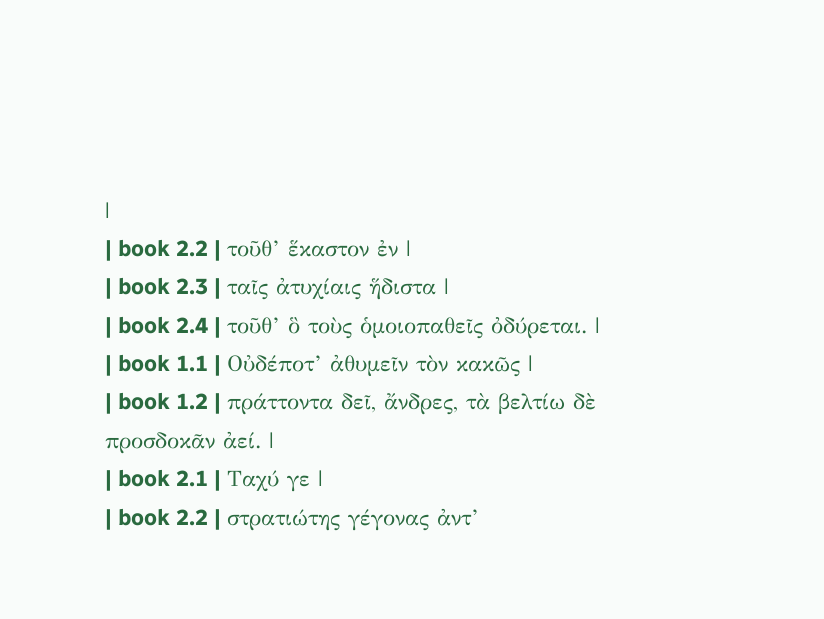|
| book 2.2 | τοῦθ’ ἕκαστον ἐν |
| book 2.3 | ταῖς ἀτυχίαις ἥδιστα |
| book 2.4 | τοῦθ’ ὃ τοὺς ὁμοιοπαθεῖς ὀδύρεται. |
| book 1.1 | Οὐδέποτ’ ἀθυμεῖν τὸν κακῶς |
| book 1.2 | πράττοντα δεῖ, ἄνδρες, τὰ βελτίω δὲ προσδοκᾶν ἀεί. |
| book 2.1 | Ταχύ γε |
| book 2.2 | στρατιώτης γέγονας ἀντ’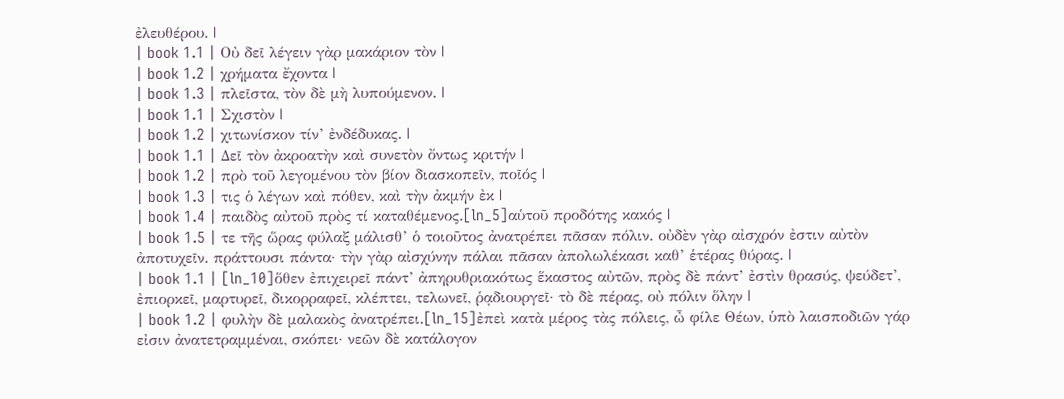ἐλευθέρου. |
| book 1.1 | Οὐ δεῖ λέγειν γὰρ μακάριον τὸν |
| book 1.2 | χρήματα ἔχοντα |
| book 1.3 | πλεῖστα, τὸν δὲ μὴ λυπούμενον. |
| book 1.1 | Σχιστὸν |
| book 1.2 | χιτωνίσκον τίν’ ἐνδέδυκας. |
| book 1.1 | Δεῖ τὸν ἀκροατὴν καὶ συνετὸν ὄντως κριτήν |
| book 1.2 | πρὸ τοῦ λεγομένου τὸν βίον διασκοπεῖν, ποῖός |
| book 1.3 | τις ὁ λέγων καὶ πόθεν, καὶ τὴν ἀκμήν ἐκ |
| book 1.4 | παιδὸς αὐτοῦ πρὸς τί καταθέμενος.[ln_5]αὑτοῦ προδότης κακός |
| book 1.5 | τε τῆς ὥρας φύλαξ μάλισθ’ ὁ τοιοῦτος ἀνατρέπει πᾶσαν πόλιν. οὐδὲν γὰρ αἰσχρόν ἐστιν αὐτὸν ἀποτυχεῖν. πράττουσι πάντα· τὴν γὰρ αἰσχύνην πάλαι πᾶσαν ἀπολωλέκασι καθ’ ἑτέρας θύρας. |
| book 1.1 | [ln_10]ὅθεν ἐπιχειρεῖ πάντ’ ἀπηρυθριακότως ἕκαστος αὐτῶν, πρὸς δὲ πάντ’ ἐστὶν θρασύς, ψεύδετ’, ἐπιορκεῖ, μαρτυρεῖ, δικορραφεῖ, κλέπτει, τελωνεῖ, ῥᾳδιουργεῖ· τὸ δὲ πέρας, οὐ πόλιν ὅλην |
| book 1.2 | φυλὴν δὲ μαλακὸς ἀνατρέπει.[ln_15]ἐπεὶ κατὰ μέρος τὰς πόλεις, ὦ φίλε Θέων, ὑπὸ λαισποδιῶν γάρ εἰσιν ἀνατετραμμέναι, σκόπει· νεῶν δὲ κατάλογον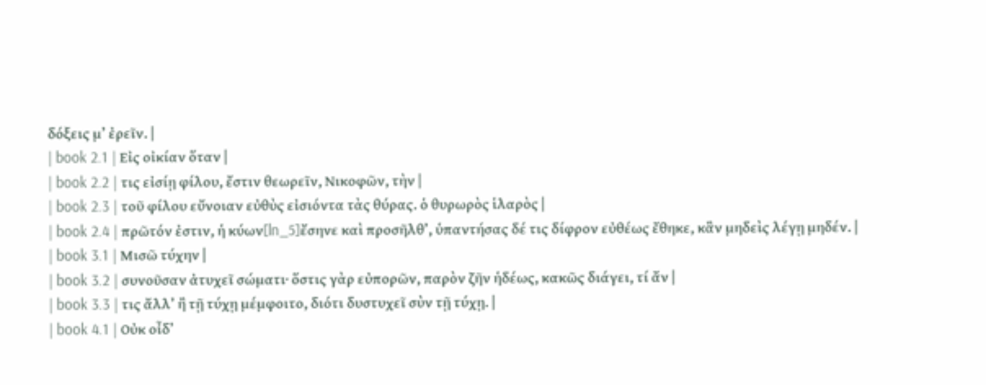δόξεις μ’ ἐρεῖν. |
| book 2.1 | Εἰς οἰκίαν ὅταν |
| book 2.2 | τις εἰσίῃ φίλου, ἔστιν θεωρεῖν, Νικοφῶν, τὴν |
| book 2.3 | τοῦ φίλου εὔνοιαν εὐθὺς εἰσιόντα τὰς θύρας. ὁ θυρωρὸς ἱλαρὸς |
| book 2.4 | πρῶτόν ἐστιν, ἡ κύων[ln_5]ἔσηνε καὶ προσῆλθ’, ὑπαντήσας δέ τις δίφρον εὐθέως ἔθηκε, κἂν μηδεὶς λέγῃ μηδέν. |
| book 3.1 | Μισῶ τύχην |
| book 3.2 | συνοῦσαν ἀτυχεῖ σώματι· ὅστις γὰρ εὐπορῶν, παρὸν ζῆν ἡδέως, κακῶς διάγει, τί ἄν |
| book 3.3 | τις ἄλλ’ ἢ τῇ τύχῃ μέμφοιτο, διότι δυστυχεῖ σὺν τῇ τύχῃ. |
| book 4.1 | Οὐκ οἶδ’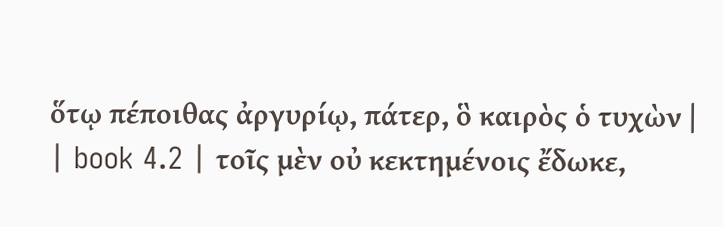ὅτῳ πέποιθας ἀργυρίῳ, πάτερ, ὃ καιρὸς ὁ τυχὼν |
| book 4.2 | τοῖς μὲν οὐ κεκτημένοις ἔδωκε,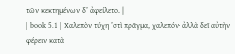τῶν κεκτημένων δ’ ἀφείλετο. |
| book 5.1 | Χαλεπὸν τύχη ’στὶ πρᾶγμα, χαλεπόν· ἀλλὰ δεῖ αὐτὴν φέρειν κατὰ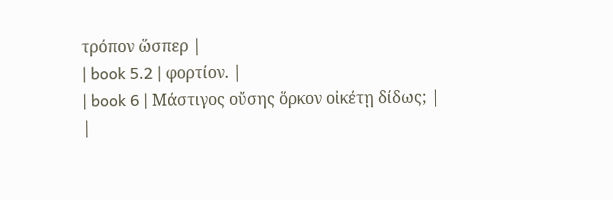τρόπον ὥσπερ |
| book 5.2 | φορτίον. |
| book 6 | Μάστιγος οὔσης ὅρκον οἰκέτῃ δίδως; |
|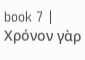book 7 | Χρόνον γὰρ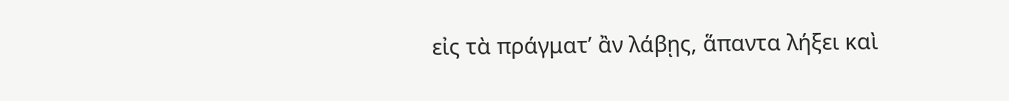εἰς τὰ πράγματ’ ἂν λάβῃς, ἅπαντα λήξει καὶ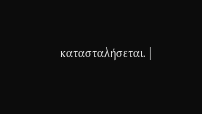κατασταλήσεται. |